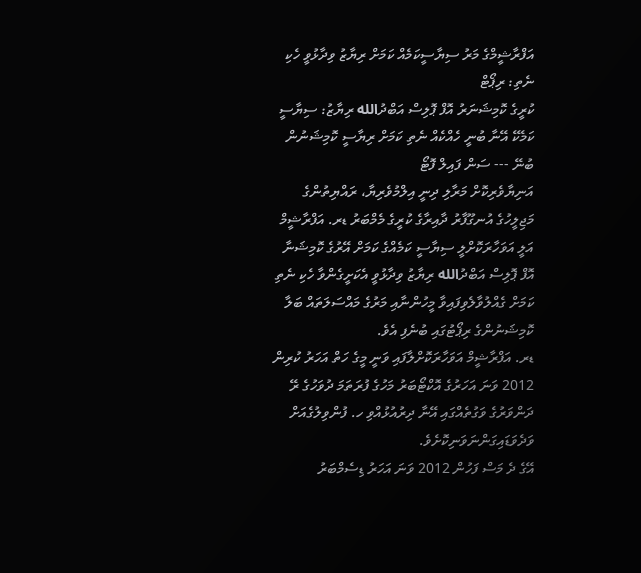އަފްރާޝީމްގެ މަރު ސިޔާސީކަމެއް ކަމަށް ރިޔާޒު ވިދާޅުވީ ހެކި ނެތި: ރިޕޯޓް
ކުރީގެ ކޮމިޝަނަރު އޮފް ޕޮލިސް އަބްދުالله ރިޔާޒު: ސިޔާސީ ކަމެކޭ އޭނާ ބުނީ ހެއްކެއް ނެތި ކަމަށް ރިޔާސީ ކޮމިޝަނުން ބުނޭ --- ސަން ފައިލް ފޮޓޯ
އަނިޔާވެރިކޮށް މަރާލި ދިނީ އިލްމުވެރިޔާ، ރައްޔިތުންގެ މަޖިލީހުގެ އުނގޫފާރު ދާއިރާގެ ކުރީގެ މެމްބަރު ޑރ. އަފްރާޝީމް އަލީ އަވަހާރަކޮށްލީ ސިޔާސީ ކަމެއްގެ ކަމަށް އޭރުގެ ކޮމިޝަނާ އޮފް ޕޮލިސް އަބްދުالله ރިޔާޒު ވިދާޅުވީ އެކަށީގެންވާ ހެކި ނެތި ކަމަށް ގެއްލުވާލެވިފައިވާ މީހުންނާއި މަރުގެ މައްސަލަތައް ބަލާ ކޮމިޝަނުންގެ ރިޕޯޓުގައި ބުނެފި އެވެ.
ޑރ. އަފްރާޝީމް އަވަހާރަކޮށްލާފައި ވަނީ މީގެ ހަތް އަހަރު ކުރިން 2012 ވަނަ އަހަރުގެ އޮކްޓޯބަރު މަހުގެ ފުރަތަމަ ދުވަހުގެ ރޭ ދަންވަރުގެ ވަގުތެއްގައި އޭނާ ދިރުއުޅުއްވި ހ. ފުންވިލުގެއަށް ވަދެވަޑައިގަންނަވަނިކޮށެވެ.
އޭގެ ދެ މަސް ފަހުން 2012 ވަނަ އަހަރު ޑިސެމްބަރު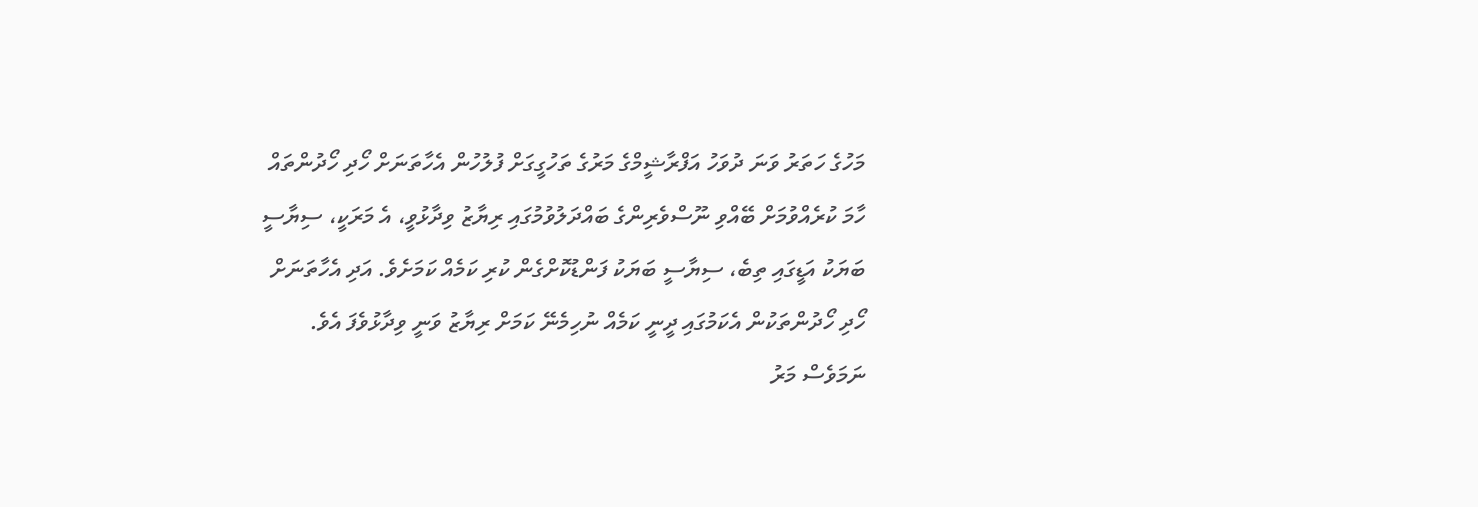މަހުގެ ހަތަރު ވަނަ ދުވަހު އަފްރާޝީމްގެ މަރުގެ ތަހުގީގަށް ފުލުހުން އެހާތަނަށް ހޯދި ހޯދުންތައް ހާމަ ކުރެއްވުމަށް ބޭއްވި ނޫސްވެރިންގެ ބައްދަލުވުމުގައި ރިޔާޒު ވިދާޅުވީ، އެ މަރަކީ، ސިޔާސީ ބަޔަކު އަޑީގައި ތިބެ، ސިޔާސީ ބަޔަކު ފަންޑުކޮށްގެން ކުރި ކަމެއް ކަމަށެވެ. އަދި އެހާތަނަށް ހޯދި ހޯދުންތަކުން އެކަމުގައި ދީނީ ކަމެއް ނުހިމެނޭ ކަމަށް ރިޔާޒު ވަނީ ވިދާޅުވެފަ އެވެ.
ނަމަވެސް މަރު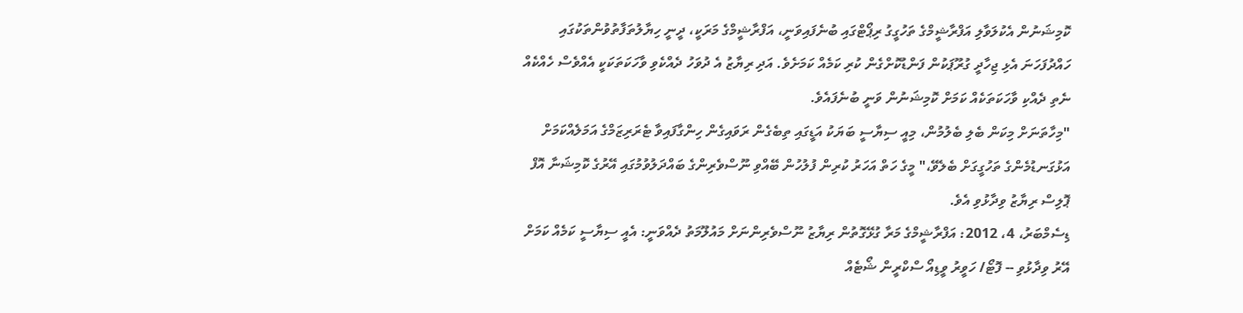ކޮމިޝަނުން އެކުލަވާލި އަފްރާޝީމްގެ ތަހުގީގު ރިޕޯޓްގައި ބުނެފައިވަނީ، އަފްރާޝީމްގެ މަރަކީ، ދީނީ ހިޔާލުތަފާތުވުންތަކުގައި ހައްދުފަހަނަ އެޅި ޖިހާދީ ގުރޫޕަކުން ފަންޑުކޮށްގެން ކުރި ކަމެއް ކަމަށެވެ. އަދި ރިޔާޒު އެ ދުވަހު ދެއްކެވި ވާހަކަތަކަކީ އެއްވެސް ހެއްކެއް ނެތި ދެއްކި ވާހަކަތަކެއް ކަމަށް ކޮމިޝަނުން ވަނީ ބުނެފައެވެ.
"މިހާތަނަށް މިކަން ބެލި ބެލުމުން، މިއީ ސިޔާސީ ބަޔަކު އަޑީގައި ތިބެގެން ރަވައިގެން ހިންގާފައިވާ ޓެރަރިޒަމްގެ އަމަލެއްކަމަށް އަޅުގަނޑުމެންގެ ތަހުގީގަށް ބެލެވޭ،" މީގެ ހަތް އަހަރު ކުރިން ފުލުހުން ބޭއްވި ނޫސްވެރިންގެ ބައްދަލުވުމުގައި އޭރުގެ ކޮމިޝަނާ އޮފް ޕޮލިސް ރިޔާޒު ވިދާޅުވި އެވެ.
ޑިސެމްބަރު، 4، 2012: އަފްރާޝީމްގެ މަރާ ގުޅޭގޮތުން ރިޔާޒު ނޫސްވެރިންނަށް މައުލޫމަތު ދެއްވަނީ: އެއީ ސިޔާސީ ކަމެއް ކަމަށް އޭރު ވިދާޅުވި -- ފޮޓޯ/ ހަވީރު ވީޑިއޯ ސްކްރީން ޝޯޓެއް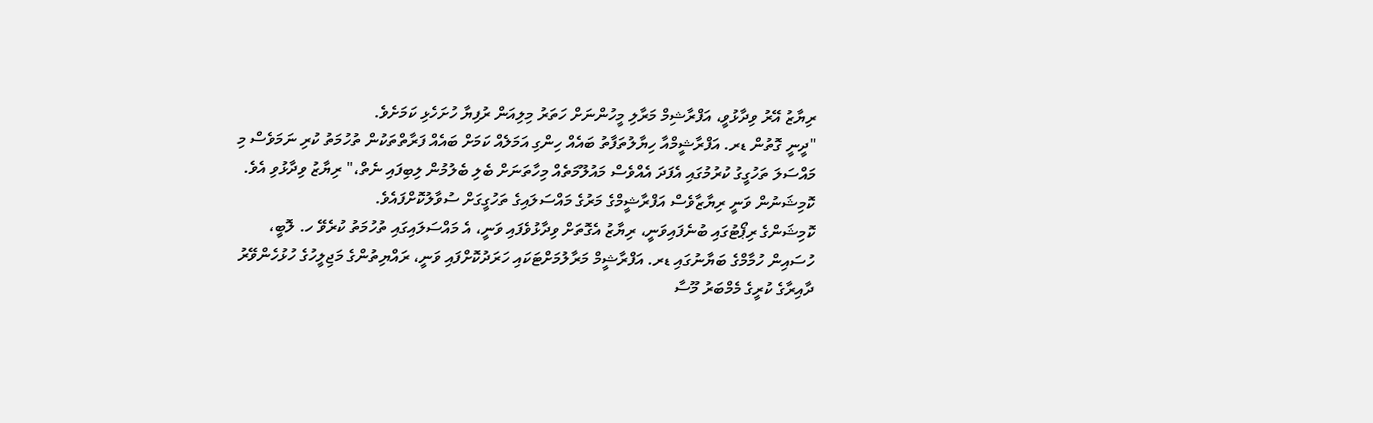ރިޔާޒު އޭރު ވިދާޅުވީ، އަފްރާޝިމް މަރާލި މީހުންނަށް ހަތަރު މިލިއަން ރުފިޔާ ހުށަހެޅި ކަމަށެވެ.
"ދީނީ ގޮތުން ޑރ. އަފްރާޝީމްއާ ހިޔާލުތަފާތު ބައެއް ހިންގި އަމަލެއް ކަމަށް ބައެއް ފަރާތްތަކުން ތުހުމަތު ކުރި ނަމަވެސް މި މައްސަލަ ތަހުގީގު ކުރުމުގައި އެފަދަ އެއްވެސް މައުލޫމަތެއް މިހާތަނަށް ބެލި ބެލުމުން ލިބިފައި ނެތް،" ރިޔާޒު ވިދާޅުވި އެވެ.
ކޮމިޝަނުން ވަނީ ރިޔާޒާވެސް އަފްރާޝީމްގެ މަރުގެ މައްސަލައިގެ ތަހުގީގަށް ސުވާލުކޮށްފައެވެ.
ކޮމިޝަންގެ ރިޕޯޓުގައި ބުނެފައިވަނީ، ރިޔާޒު އެގޮތަށް ވިދާޅުވެފައި ވަނީ، އެ މައްސަލައިގައި ތުހުމަތު ކުރެވޭ ހ. ލޮބީ، ހުސައިން ހުމާމްގެ ބަޔާނުގައި ޑރ. އަފްރާޝީމް މަރާލުމަށްޓަކައި ހަރަދުކޮށްފައި ވަނީ، ރައްޔިތުންގެ މަޖިލީހުގެ ހުޅުހެންވޭރު ދާއިރާގެ ކުރީގެ މެމްބަރު މޫސާ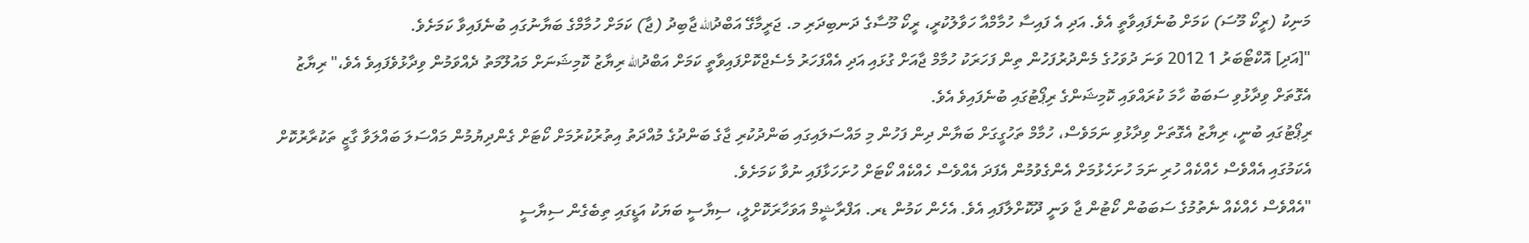މަނިކު (ރީކޯ މޫސަ) ކަމަށް ބުނެފައިވާތީ އެވެ. އަދި އެ ފައިސާ ހުމާމްއާ ހަވާލުކުރީ، ރީކޯ މޫސާގެ ދަނބިދަރި މ. ޖަރީމާގޭ އަބްދުالله ޖާބިދު (ޖާ) ކަމަށް ހުމާމްގެ ބަޔާނުގައި ބުނެފައިވާ ކަމަށެވެ.
"[އަދި] އޮކްޓޯބަރު 1 2012 ވަނަ ދުވަހުގެ މެންދުރުފަހުން ތިން ފަހަރަކު ހުމާމް ޖާއަށް ގުޅައި އަދި އެއްފަހަރު މެސެޖްކޮށްފައިވާތީ ކަމަށް އަބްދުالله ރިޔާޒު ކޮމިޝަނަށް މައުލޫމަތު ދެއްވަމުން ވިދާޅުވެފައިވެ އެވެ،" ރިޔާޒު އެގޮތަށް ވިދާޅުވި ސަބަބު ހާމަ ކުރައްވައި ކޮމިޝަންގެ ރިޕޯޓުގައި ބުނެފައިވެ އެވެ.
ރިޕޯޓުގައި ބުނީ، ރިޔާޒު އެގޮތަށް ވިދާޅުވި ނަމަވެސް، ހުމާމް ތަހުގީގަށް ބަޔާން ދިން ފަހުން މި މައްސަލައިގައި ބަންދުކުރި ޖާގެ ބަންދުގެ މުއްދަތު އިތުރުކުރުމަށް ކޯޓަށް ގެންދިޔުމުން މައްސަލަ ބައްލަވާ ގާޒީ ތަކުރާރުކޮށް އެކަމުގައި އެއްވެސް ހެއްކެއް ހުރި ނަމަ ހުށަހެޅުމަށް އެންގެވުމުން އެފަދަ އެއްވެސް ހެއްކެއް ކޯޓަށް ހުށަހަޅާފައި ނުވާ ކަމަށެވެ.
"އެއްވެސް ހެއްކެއް ނެތުމުގެ ސަބަބުން ކޯޓުން ޖާ ވަނީ ދޫކޮށްލާފައި އެވެ. އެހެން ކަމުން ޑރ. އަފްރާޝީމް އަވަހާރަކޮށްލީ، ސިޔާސީ ބަޔަކު އަޑީގައި ތިބެގެން ސިޔާސީ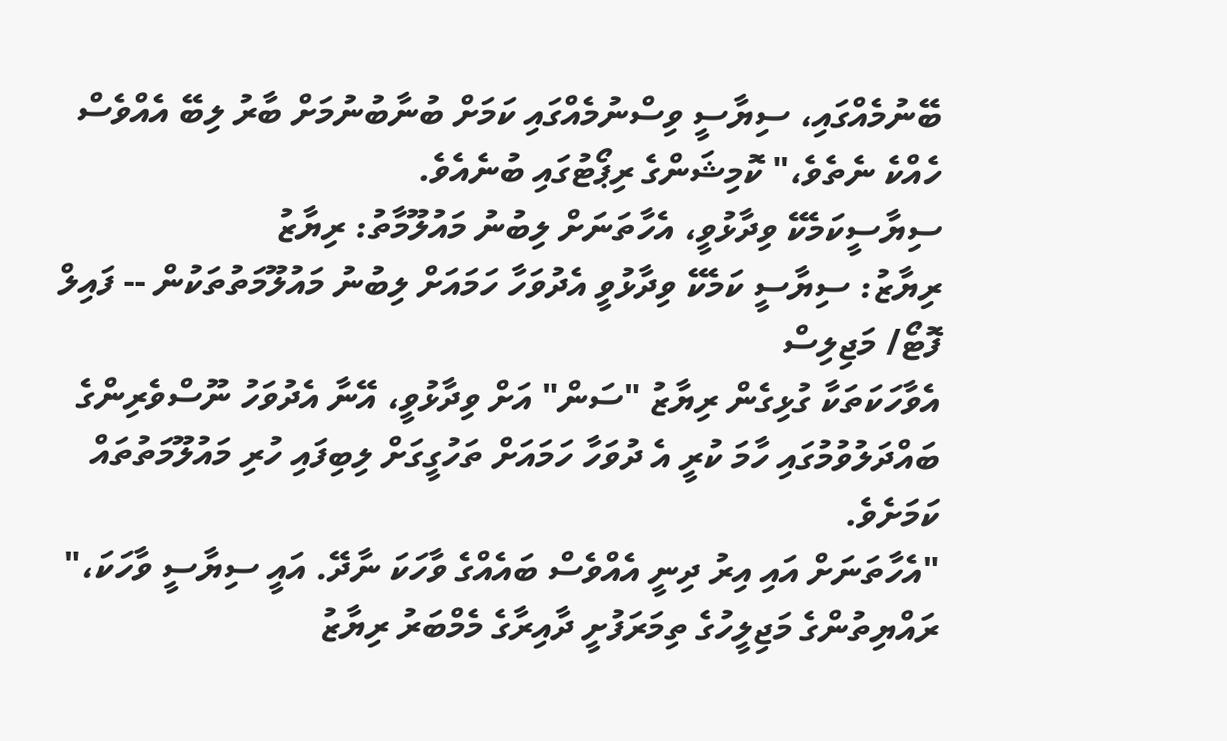ބޭނުމެއްގައި، ސިޔާސީ ވިސްނުމެއްގައި ކަމަށް ބުނާބުނުމަށް ބާރު ލިބޭ އެއްވެސް ހެއްކެ ނެތެވެ،" ކޮމިޝަންގެ ރިޕޯޓުގައި ބުނެއެވެ.
ސިޔާސީކަމެކޭ ވިދާޅުވީ، އެހާތަނަށް ލިބުނު މައުލޫމާތު: ރިޔާޒު
ރިޔާޒު: ސިޔާސީ ކަމެކޭ ވިދާޅުވީ އެދުވަހާ ހަމައަށް ލިބުނު މައުލޫމަތުތަކުން -- ފައިލް ފޮޓޯ/ މަޖިލިސް
އެވާހަކަތަކާ ގުޅިގެން ރިޔާޒު "ސަން" އަށް ވިދާޅުވީ، އޭނާ އެދުވަހު ނޫސްވެރިންގެ ބައްދަލުވުމުގައި ހާމަ ކުރީ އެ ދުވަހާ ހަމައަށް ތަހުގީގަށް ލިބިފައި ހުރި މައުލޫމަތުތައް ކަމަށެވެ.
"އެހާތަނަށް އައި އިރު ދިނީ އެއްވެސް ބައެއްގެ ވާހަކަ ނާދޭ. އައީ ސިޔާސީ ވާހަކަ،" ރައްޔިތުންގެ މަޖިލީހުގެ ތިމަރަފުށީ ދާއިރާގެ މެމްބަރު ރިޔާޒު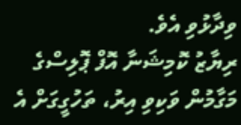ވިދާޅުވި އެވެ.
ރިޔާޒު ކޮމިޝަނާ އޮފް ޕޮލިސްގެ މަގާމުން ވަކިވި އިރު، ތަހުގީގަށް އެ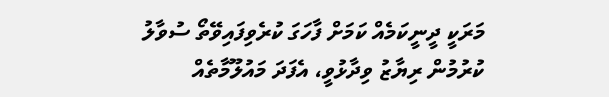މަރަކީ ދީނީކަމެއް ކަމަށް ފާހަގަ ކުރެވިފައިވޭތޯ ސުވާލު ކުރުމުން ރިޔާޒު ވިދާޅުވީ، އެފަދަ މައުލޫމާތެއް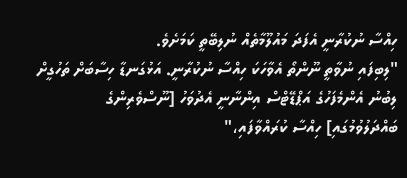ހިއްސާ ނުކުރާނީ އެފަދަ މައުލޫމާތެއް ނުލިބޭތީ ކަމަށެވެ.
"ލިބިފައި ނުވާތީ ނޫންތޯ އެވާހަކަ ހިއްސާ ނުކުރާނީ. އަޅުގަނޑާ ހިސާބަށް ތަހުގީށް ލިބުނު އެންމެފަހުގެ އަޕްޑޭޓްސް އިންނާނީ އެދުވަހު [ނޫސްވެރިންގެ ބައްދަލުވުމުގައި] ހިއްސާ ކުރައްވާފައި،"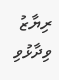ރިޔާޒު ވިދާޅުވި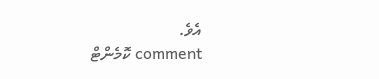އެވެ.
comment ކޮމެންޓް